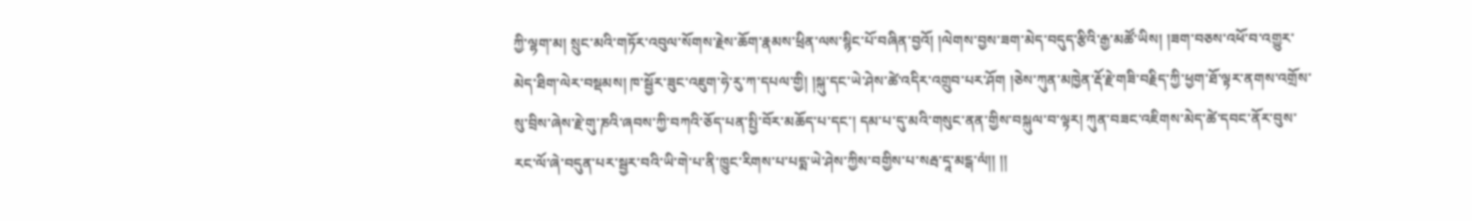ཀྱི་ལྷག་མ། སྲུང་མའི་གཏོར་འབུལ་སོགས་རྗེས་ཆོག་རྣམས་ཕྲིན་ལས་སྙིང་པོ་བཞིན་བྱའོ། །ལེགས་བྱས་ཟག་མེད་བདུད་རྩིའི་རྒྱ་མཚོ་ཡིས། །ཟག་བཅས་འཕོ་བ་འགྱུར་མེད་ཐིག་ལེར་བསྡམས། ཁ་སྦྱོར་ཟུང་འཇུག་ཧེ་རུ་ཀ་དཔལ་གྱི། །སྐུ་དང་ཡེ་ཤེས་ཚེ་འདིར་འགྲུབ་པར་ཤོག །ཅེས་ཀུན་མཁྱེན་རྡོ་རྗེ་གཟི་བརྗིད་ཀྱི་ཕྱག་ཐོ་ལྟར་ནགས་འགྲོས་སུ་བྲིས་ཞེས་རྗེ་གུ་ཎའི་ཞབས་ཀྱི་བཀའི་ཅོད་པན་སྤྱི་བོར་མཆོད་པ་དང་། དམ་པ་དུ་མའི་གསུང་ནན་གྱིས་བསྐུལ་བ་ལྟར། ཀུན་བཟང་འཇིགས་མེད་ཚེ་དབང་ནོར་བུས་རང་ལོ་ཞེ་བདུན་པར་སྦྱར་བའི་ཡི་གེ་པ་ནི་ཁྱུང་རིགས་པ་པདྨ་ཡེ་ཤེས་ཀྱིས་བགྱིས་པ་སརྦ་དཱ་མངྒ་ལཾ།། །།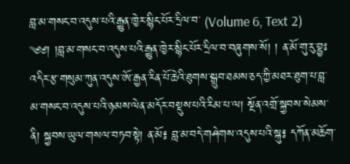བླ་མ་གསང་བ་འདུས་པའི་རྒྱུན་ཁྱེར་སྙིང་པོར་དྲིལ་བ་ (Volume 6, Text 2)
༄༅། །བླ་མ་གསང་བ་འདུས་པའི་རྒྱུན་ཁྱེར་སྙིང་པོར་དྲིལ་བ་བཞུགས་སོ། ། ན་མོ་གུ་རུ་བྷྱཿ འདིར་རྩ་གསུམ་ཀུན་འདུས་ཨོ་རྒྱན་རིན་པོ་ཆེའི་ཐུགས་སྒྲུབ་ཐམས་ཅད་ཀྱི་མཐར་ཐུག་པ་བླ་མ་གསང་བ་འདུས་པའི་ཉམས་ལེན་མདོར་བསྡུས་པའི་རིམ་པ་ལ། སྔོན་འགྲོ་སྐྱབས་སེམས་ནི། སྐྱབས་ཡུལ་གསལ་བཏབ་སྟེ། ན་མོ༔ བླ་མ་བདེ་གཤེགས་འདུས་པའི་སྐུ༔ དཀོན་མཆོག་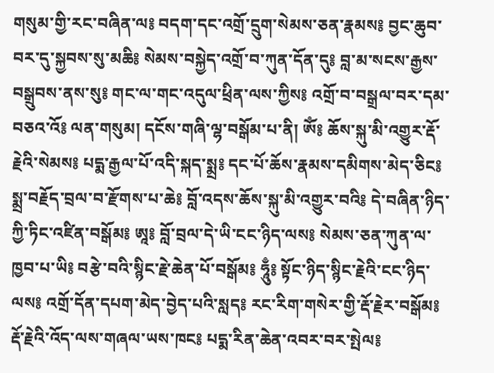གསུམ་གྱི་རང་བཞིན་ལ༔ བདག་དང་འགྲོ་དྲུག་སེམས་ཅན་རྣམས༔ བྱང་ཆུབ་བར་དུ་སྐྱབས་སུ་མཆི༔ སེམས་བསྐྱེད་འགྲོ་བ་ཀུན་དོན་དུ༔ བླ་མ་སངས་རྒྱས་བསྒྲུབས་ནས་སུ༔ གང་ལ་གང་འདུལ་ཕྲིན་ལས་ཀྱིས༔ འགྲོ་བ་བསྒྲལ་བར་དམ་བཅའ་འོ༔ ལན་གསུམ། དངོས་གཞི་ལྷ་བསྒོམ་པ་ནི། ཨོཾ༔ ཆོས་སྐུ་མི་འགྱུར་རྡོ་རྗེའི་སེམས༔ པདྨ་རྒྱལ་པོ་འདི་སྐད་སྨྲ༔ དང་པོ་ཆོས་རྣམས་དམིགས་མེད་ཅིང༔ སྨྲ་བརྗོད་བྲལ་བ་རྫོགས་པ་ཆེ༔ བློ་འདས་ཆོས་སྐུ་མི་འགྱུར་བའི༔ དེ་བཞིན་ཉིད་ཀྱི་ཏིང་འཛིན་བསྒོམ༔ ཨཱ༔ བློ་བྲལ་དེ་ཡི་ངང་ཉིད་ལས༔ སེམས་ཅན་ཀུན་ལ་ཁྱབ་པ་ཡི༔ བརྩེ་བའི་སྙིང་རྗེ་ཆེན་པོ་བསྒོམ༔ ཧཱུྃ༔ སྟོང་ཉིད་སྙིང་རྗེའི་ངང་ཉིད་ལས༔ འགྲོ་དོན་དཔག་མེད་བྱེད་པའི་སླད༔ རང་རིག་གསེར་གྱི་རྡོ་རྗེར་བསྒོམ༔ རྡོ་རྗེའི་འོད་ལས་གཞལ་ཡས་ཁང༔ པདྨ་རིན་ཆེན་འབར་བར་སྤེལ༔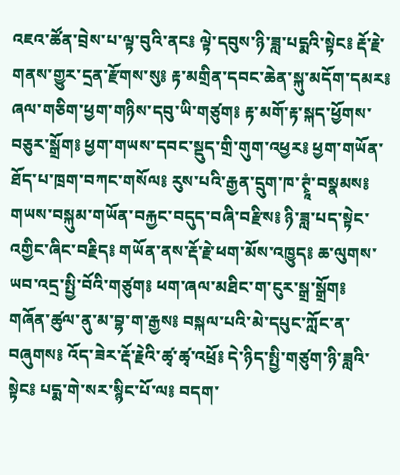འཇའ་ཚོན་བྲེས་པ་ལྟ་བུའི་ནང༔ ལྟེ་དབུས་ཉི་ཟླ་པདྨའི་སྟེང༔ རྡོ་རྗེ་གནས་གྱུར་དྲན་རྫོགས་སུ༔ རྟ་མགྲིན་དབང་ཆེན་སྐུ་མདོག་དམར༔ ཞལ་གཅིག་ཕྱག་གཉིས་དབུ་ཡི་གཙུག༔ རྟ་མགོ་རྟ་སྐད་ཕྱོགས་བཅུར་སྒྲོག༔ ཕྱག་གཡས་དབང་སྡུད་གྲི་གུག་འཕྱར༔ ཕྱག་གཡོན་ཐོད་པ་ཁྲག་བཀང་གསོལ༔ རུས་པའི་རྒྱན་དྲུག་ཁ་ཊྭཱཾ་བསྣམས༔ གཡས་བསྐུམ་གཡོན་བརྐྱང་བདུད་བཞི་བརྫིས༔ ཉི་ཟླ་པད་སྟེང་འགྱིང་ཞིང་བརྗིད༔ གཡོན་ནས་རྡོ་རྗེ་ཕག་མོས་འཁྱུད༔ ཆ་ལུགས་ཡབ་འདྲ་སྤྱི་བོའི་གཙུག༔ ཕག་ཞལ་མཐིང་ག་ངུར་སྒྲ་སྒྲོག༔ གཞོན་ཚུལ་ནུ་མ་བྷ་ག་རྒྱས༔ བསྐལ་པའི་མེ་དཔུང་ཀློང་ན་བཞུགས༔ འོད་ཟེར་རྡོ་རྗེའི་ཚྭ་ཚྭ་འཕྲོ༔ དེ་ཉིད་སྤྱི་གཙུག་ཉི་ཟླའི་སྟེང༔ པདྨ་གེ་སར་སྙིང་པོ་ལ༔ བདག་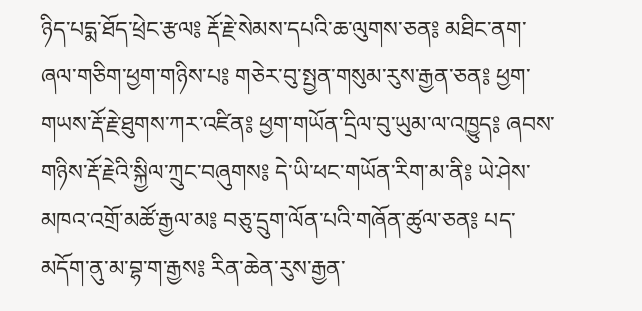ཉིད་པདྨ་ཐོད་ཕྲེང་རྩལ༔ རྡོ་རྗེ་སེམས་དཔའི་ཆ་ལུགས་ཅན༔ མཐིང་ནག་ཞལ་གཅིག་ཕྱག་གཉིས་པ༔ གཅེར་བུ་སྤྱན་གསུམ་རུས་རྒྱན་ཅན༔ ཕྱག་གཡས་རྡོ་རྗེ་ཐུགས་ཀར་འཛིན༔ ཕྱག་གཡོན་དྲིལ་བུ་ཡུམ་ལ་འཁྱུད༔ ཞབས་གཉིས་རྡོ་རྗེའི་སྐྱིལ་ཀྲུང་བཞུགས༔ དེ་ཡི་ཕང་གཡོན་རིག་མ་ནི༔ ཡེ་ཤེས་མཁའ་འགྲོ་མཚོ་རྒྱལ་མ༔ བཅུ་དྲུག་ལོན་པའི་གཞོན་ཚུལ་ཅན༔ པད་མདོག་ནུ་མ་བྷ་ག་རྒྱས༔ རིན་ཆེན་རུས་རྒྱན་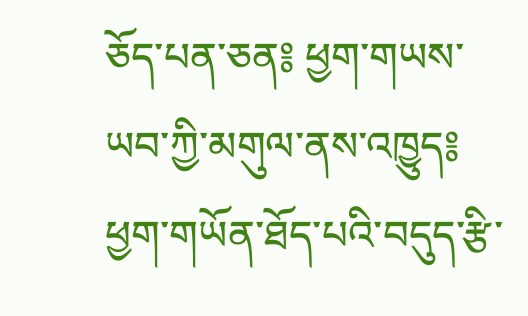ཅོད་པན་ཅན༔ ཕྱག་གཡས་ཡབ་ཀྱི་མགུལ་ནས་འཁྱུད༔ ཕྱག་གཡོན་ཐོད་པའི་བདུད་རྩི་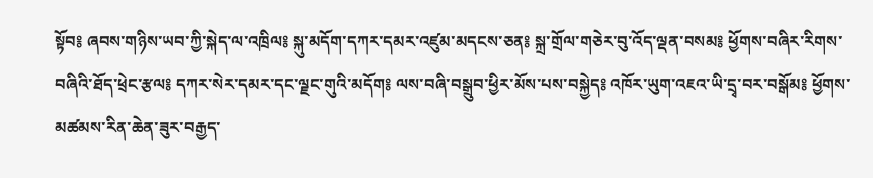སྟོབ༔ ཞབས་གཉིས་ཡབ་ཀྱི་སྐེད་ལ་འཁྲིལ༔ སྐུ་མདོག་དཀར་དམར་འཛུམ་མདངས་ཅན༔ སྐྲ་གྲོལ་གཅེར་བུ་འོད་ལྡན་བསམ༔ ཕྱོགས་བཞིར་རིགས་བཞིའི་ཐོད་ཕྲེང་རྩལ༔ དཀར་སེར་དམར་དང་ལྗང་གུའི་མདོག༔ ལས་བཞི་བསྒྲུབ་ཕྱིར་མོས་པས་བསྐྱེད༔ འཁོར་ཡུག་འཇའ་ཡི་དྲྭ་བར་བསྒོམ༔ ཕྱོགས་མཚམས་རིན་ཆེན་ཟུར་བརྒྱད་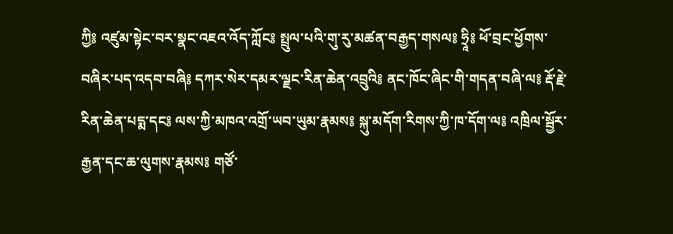ཀྱི༔ འཛུམ་སྟེང་བར་སྣང་འཇའ་འོད་ཀློང༔ སྤྲུལ་པའི་གུ་རུ་མཚན་བརྒྱད་གསལ༔ ཧྲཱི༔ ཕོ་བྲང་ཕྱོགས་བཞིར་པད་འདབ་བཞི༔ དཀར་སེར་དམར་ལྗང་རིན་ཆེན་འབྲུའི༔ ནང་ཁོང་ཞིང་གི་གདན་བཞི་ལ༔ རྡོ་རྗེ་རིན་ཆེན་པདྨ་དང༔ ལས་ཀྱི་མཁའ་འགྲོ་ཡབ་ཡུམ་རྣམས༔ སྐུ་མདོག་རིགས་ཀྱི་ཁ་དོག་ལ༔ འཁྲིལ་སྦྱོར་རྒྱན་དང་ཆ་ལུགས་རྣམས༔ གཙོ་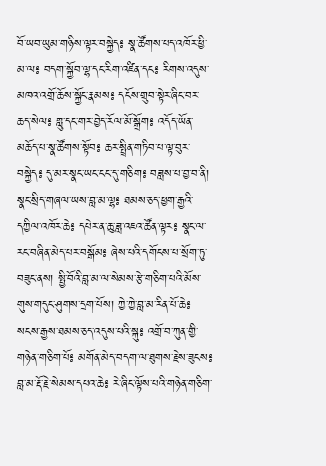བོ་ཡབ་ཡུམ་གཉིས་ལྟར་བསྐྱེད༔ སྣ་ཚོགས་པད་འཁོར་ཕྱི་མ་ལ༔ བདག་སྐྱོབ་ལྷ་དང་རིག་འཛིན་དང༔ རིགས་འདུས་མཁའ་འགྲོ་ཆོས་སྐྱོང་རྣམས༔ དངོས་གྲུབ་སྟེར་ཞིང་བར་ཆད་སེལ༔ གླུ་དང་གར་བྱེད་རོལ་མོ་སྒྲོག༔ འདོད་ཡོན་མཆོད་པ་སྣ་ཚོགས་སྟོབ༔ ཆར་སྤྲིན་གཏིབ་པ་ལྟ་བུར་བསྐྱེད༔ དུ་མར་སྣང་ཡང་ངང་དུ་གཅིག༔ བཟླས་པ་བྱ་བ་ནི། སྣང་སྲིད་གཞལ་ཡས་བླ་མ་ལྷ༔ ཐམས་ཅད་ཕྱག་རྒྱའི་དཀྱིལ་འཁོར་ཆེ༔ དཔེར་ན་ཆུ་ཟླ་འཇའ་ཚོན་ལྟར༔ སྣང་ལ་རང་བཞིན་མེད་པར་བསྒོམ༔ ཞེས་པའི་དགོངས་པ་སྲོག་ཏུ་བཟུང་ནས། སྤྱི་བོའི་བླ་མ་ལ་སེམས་རྩེ་གཅིག་པའི་མོས་གུས་གདུང་ཤུགས་དྲག་པོས། ཀྱེ་ཀྱེ་བླ་མ་རིན་པོ་ཆེ༔ སངས་རྒྱས་ཐམས་ཅད་འདུས་པའི་སྐུ༔ འགྲོ་བ་ཀུན་གྱི་གཉེན་གཅིག་པོ༔ མགོན་མེད་བདག་ལ་ཐུགས་རྗེས་ཟུངས༔ བླ་མ་རྡོ་རྗེ་སེམས་དཔའ་ཆེ༔ རེ་ཞིང་ལྟོས་པའི་གཉེན་གཅིག་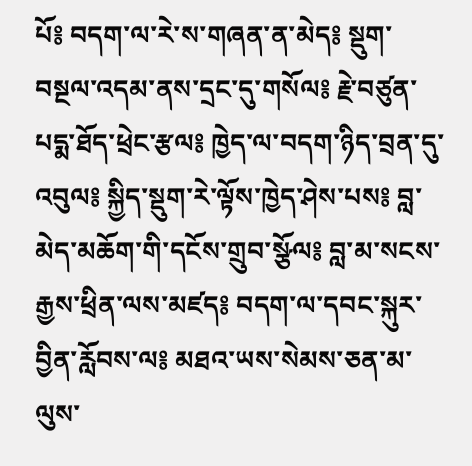པོ༔ བདག་ལ་རེ་ས་གཞན་ན་མེད༔ སྡུག་བསྔལ་འདམ་ནས་དྲང་དུ་གསོལ༔ རྗེ་བཙུན་པདྨ་ཐོད་ཕྲེང་རྩལ༔ ཁྱེད་ལ་བདག་ཉིད་བྲན་དུ་འབུལ༔ སྐྱིད་སྡུག་རེ་ལྟོས་ཁྱེད་ཤེས་པས༔ བླ་མེད་མཆོག་གི་དངོས་གྲུབ་སྩོལ༔ བླ་མ་སངས་རྒྱས་ཕྲིན་ལས་མཛད༔ བདག་ལ་དབང་སྐུར་བྱིན་རློབས་ལ༔ མཐའ་ཡས་སེམས་ཅན་མ་ལུས་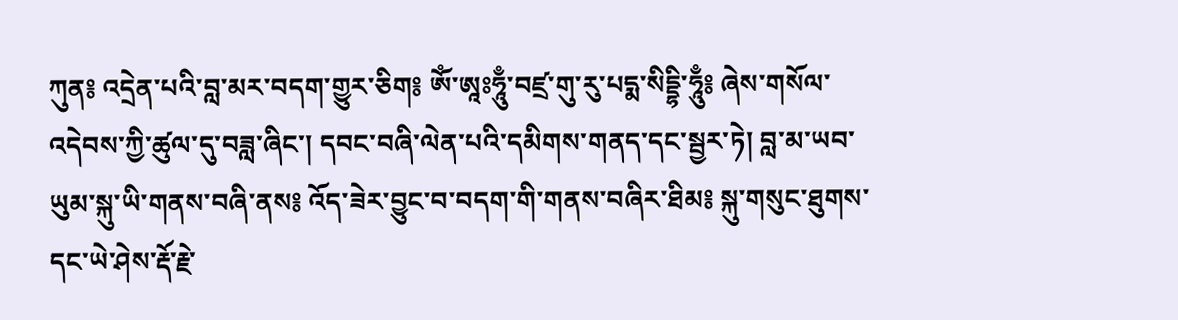ཀུན༔ འདྲེན་པའི་བླ་མར་བདག་གྱུར་ཅིག༔ ཨོཾ་ཨཱཿཧཱུྃ་བཛྲ་གུ་རུ་པདྨ་སིདྡྷི་ཧཱུྃ༔ ཞེས་གསོལ་འདེབས་ཀྱི་ཚུལ་དུ་བཟླ་ཞིང་། དབང་བཞི་ལེན་པའི་དམིགས་གནད་དང་སྦྱར་ཏེ། བླ་མ་ཡབ་ཡུམ་སྐུ་ཡི་གནས་བཞི་ནས༔ འོད་ཟེར་བྱུང་བ་བདག་གི་གནས་བཞིར་ཐིམ༔ སྐུ་གསུང་ཐུགས་དང་ཡེ་ཤེས་རྡོ་རྗེ་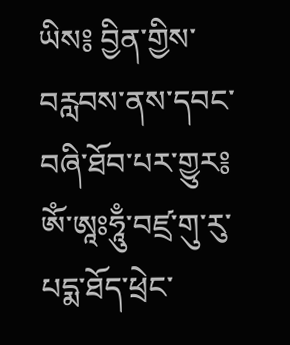ཡིས༔ བྱིན་གྱིས་བརླབས་ནས་དབང་བཞི་ཐོབ་པར་གྱུར༔ ཨོཾ་ཨཱཿཧཱུྃ་བཛྲ་གུ་རུ་པདྨ་ཐོད་ཕྲེང་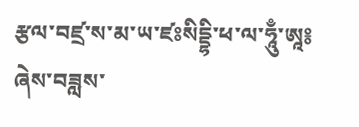རྩལ་བཛྲ་ས་མ་ཡ་ཛཿསིདྡྷི་ཕ་ལ་ཧཱུྃ་ཨཱ༔ ཞེས་བཟླས་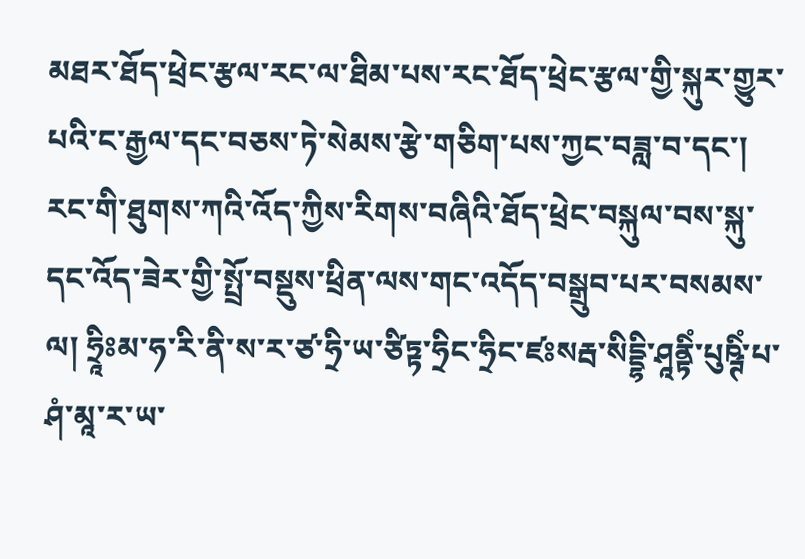མཐར་ཐོད་ཕྲེང་རྩལ་རང་ལ་ཐིམ་པས་རང་ཐོད་ཕྲེང་རྩལ་གྱི་སྐུར་གྱུར་པའི་ང་རྒྱལ་དང་བཅས་ཏེ་སེམས་རྩེ་གཅིག་པས་ཀྱང་བཟླ་བ་དང་། རང་གི་ཐུགས་ཀའི་འོད་ཀྱིས་རིགས་བཞིའི་ཐོད་ཕྲེང་བསྐུལ་བས་སྐུ་དང་འོད་ཟེར་གྱི་སྤྲོ་བསྡུས་ཕྲིན་ལས་གང་འདོད་བསྒྲུབ་པར་བསམས་ལ། ཧྲཱིཿམ་ཧ་རི་ནི་ས་ར་ཙ་ཧྲི་ཡ་ཙིཏྟ་ཧྲིང་ཧྲིང་ཛཿསརྦ་སིདྡྷི་ཤཱནྟིཾ་པུཥྚིཾ་པ་ཤཾ་མཱ་ར་ཡ་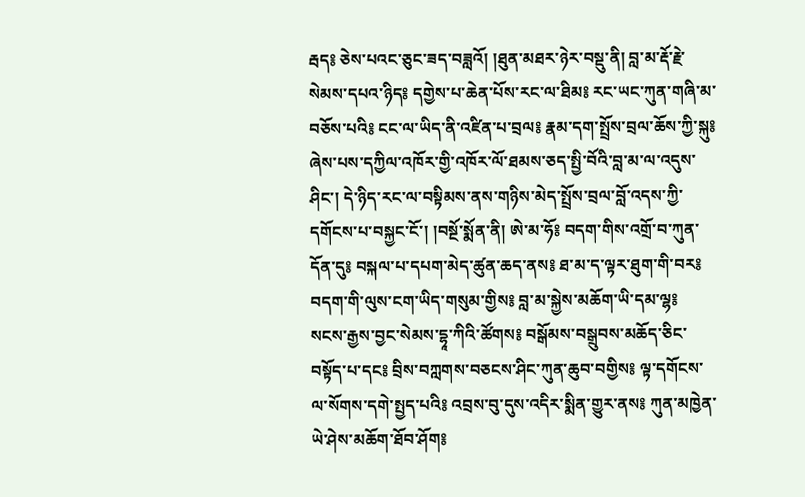རྦད༔ ཅེས་པའང་ཅུང་ཟད་བཟླའོ། །ཐུན་མཐར་ཉེར་བསྡུ་ནི། བླ་མ་རྡོ་རྗེ་སེམས་དཔའ་ཉིད༔ དགྱེས་པ་ཆེན་པོས་རང་ལ་ཐིམ༔ རང་ཡང་ཀུན་གཞི་མ་བཅོས་པའི༔ ངང་ལ་ཡིད་ནི་འཛིན་པ་བྲལ༔ རྣམ་དག་སྤྲོས་བྲལ་ཆོས་ཀྱི་སྐུ༔ ཞེས་པས་དཀྱིལ་འཁོར་གྱི་འཁོར་ལོ་ཐམས་ཅད་སྤྱི་བོའི་བླ་མ་ལ་འདུས་ཤིང་། དེ་ཉིད་རང་ལ་བསྟིམས་ནས་གཉིས་མེད་སྤྲོས་བྲལ་བློ་འདས་ཀྱི་དགོངས་པ་བསྐྱང་ངོ་། །བསྔོ་སྨོན་ནི། ཨེ་མ་ཧོ༔ བདག་གིས་འགྲོ་བ་ཀུན་དོན་དུ༔ བསྐལ་པ་དཔག་མེད་ཚུན་ཆད་ནས༔ ཐ་མ་ད་ལྟར་ཐུག་གི་བར༔ བདག་གི་ལུས་ངག་ཡིད་གསུམ་གྱིས༔ བླ་མ་སྐྱེས་མཆོག་ཡི་དམ་ལྷ༔ སངས་རྒྱས་བྱང་སེམས་དྷཱ་ཀིའི་ཚོགས༔ བསྒོམས་བསྒྲུབས་མཆོད་ཅིང་བསྟོད་པ་དང༔ བྲིས་བཀླགས་བཅངས་ཤིང་ཀུན་ཆུབ་བགྱིས༔ ལྟ་དགོངས་ལ་སོགས་དགེ་སྤྱད་པའི༔ འབྲས་བུ་དུས་འདིར་སྨིན་གྱུར་ནས༔ ཀུན་མཁྱེན་ཡེ་ཤེས་མཆོག་ཐོབ་ཤོག༔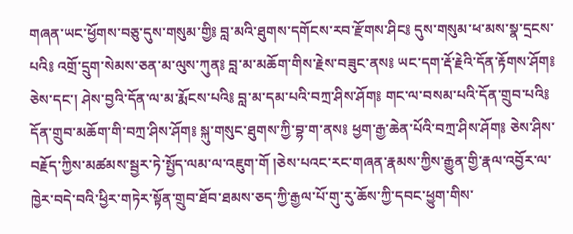གཞན་ཡང་ཕྱོགས་བཅུ་དུས་གསུམ་གྱི༔ བླ་མའི་ཐུགས་དགོངས་རབ་རྫོགས་ཤིང༔ དུས་གསུམ་ཕ་མས་སྣ་དྲངས་པའི༔ འགྲོ་དྲུག་སེམས་ཅན་མ་ལུས་ཀུན༔ བླ་མ་མཆོག་གིས་རྗེས་བཟུང་ནས༔ ཡང་དག་རྡོ་རྗེའི་དོན་རྟོགས་ཤོག༔ ཅེས་དང་། ཤེས་བྱའི་དོན་ལ་མ་རྨོངས་པའི༔ བླ་མ་དམ་པའི་བཀྲ་ཤིས་ཤོག༔ གང་ལ་བསམ་པའི་དོན་གྲུབ་པའི༔ དོན་གྲུབ་མཆོག་གི་བཀྲ་ཤིས་ཤོག༔ སྐུ་གསུང་ཐུགས་ཀྱི་བྷ་ག་ནས༔ ཕྱག་རྒྱ་ཆེན་པོའི་བཀྲ་ཤིས་ཤོག༔ ཅེས་ཤིས་བརྗོད་ཀྱིས་མཚམས་སྦྱར་ཏེ་སྤྱོད་ལམ་ལ་འཇུག་གོ །ཅེས་པའང་རང་གཞན་རྣམས་ཀྱིས་རྒྱུན་གྱི་རྣལ་འབྱོར་ལ་ཁྱེར་བདེ་བའི་ཕྱིར་གཏེར་སྟོན་གྲུབ་ཐོབ་ཐམས་ཅད་ཀྱི་རྒྱལ་པོ་གུ་རུ་ཆོས་ཀྱི་དབང་ཕྱུག་གིས་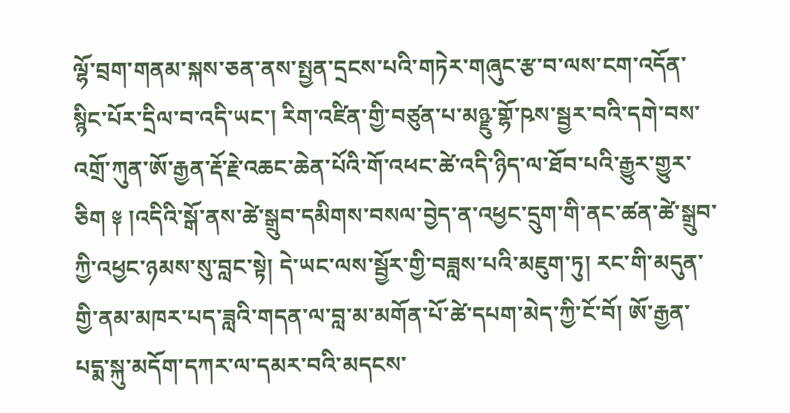ལྷོ་བྲག་གནམ་སྐས་ཅན་ནས་སྤྱན་དྲངས་པའི་གཏེར་གཞུང་རྩ་བ་ལས་ངག་འདོན་སྙིང་པོར་དྲིལ་བ་འདི་ཡང་། རིག་འཛིན་གྱི་བཙུན་པ་མཉྫུ་གྷོ་ཥས་སྦྱར་བའི་དགེ་བས་འགྲོ་ཀུན་ཨོ་རྒྱན་རྡོ་རྗེ་འཆང་ཆེན་པོའི་གོ་འཕང་ཚེ་འདི་ཉིད་ལ་ཐོབ་པའི་རྒྱུར་གྱུར་ཅིག ༈ །འདིའི་སྒོ་ནས་ཚེ་སྒྲུབ་དམིགས་བསལ་བྱེད་ན་འཕྱང་དྲུག་གི་ནང་ཚན་ཚེ་སྒྲུབ་ཀྱི་འཕྱང་ཉམས་སུ་བླང་སྟེ། དེ་ཡང་ལས་སྦྱོར་གྱི་བཟླས་པའི་མཇུག་ཏུ། རང་གི་མདུན་གྱི་ནམ་མཁར་པད་ཟླའི་གདན་ལ་བླ་མ་མགོན་པོ་ཚེ་དཔག་མེད་ཀྱི་ངོ་བོ། ཨོ་རྒྱན་པདྨ་སྐུ་མདོག་དཀར་ལ་དམར་བའི་མདངས་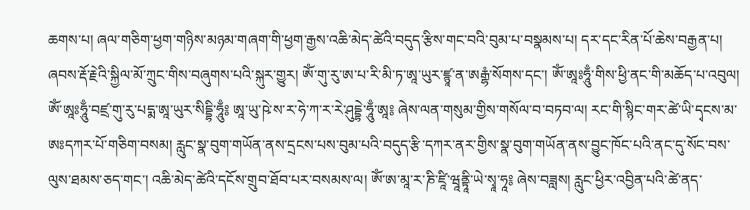ཆགས་པ། ཞལ་གཅིག་ཕྱག་གཉིས་མཉམ་གཞག་གི་ཕྱག་རྒྱས་འཆི་མེད་ཚེའི་བདུད་རྩིས་གང་བའི་བུམ་པ་བསྣམས་པ། དར་དང་རིན་པོ་ཆེས་བརྒྱན་པ། ཞབས་རྡོ་རྗེའི་སྐྱིལ་མོ་ཀྲུང་གིས་བཞུགས་པའི་སྐུར་གྱུར། ཨོཾ་གུ་རུ་ཨ་པ་རི་མི་ཏ་ཨཱ་ཡུར་ཛྙཱ་ན་ཨརྒྷཾ་སོགས་དང་། ཨོཾ་ཨཱཿཧཱུྃ་གིས་ཕྱི་ནང་གི་མཆོད་པ་འབུལ། ཨོཾ་ཨཱཿཧཱུྃ་བཛྲ་གུ་རུ་པདྨ་ཨཱ་ཡུར་སིདྡྷི་ཧཱུྃ༔ ཨཱ་ཡུ་ཥེ་ས་ར་ཧེ་ཀ་ར་རེ་ཤུདྡྷེ་ཧཱུྃ་ཨཱ༔ ཞེས་ལན་གསུམ་གྱིས་གསོལ་བ་བཏབ་ལ། རང་གི་སྙིང་གར་ཚེ་ཡི་དྭངས་མ་ཨཿདཀར་པོ་གཅིག་བསམ། རླུང་སྣ་བུག་གཡོན་ནས་དྲངས་པས་བུམ་པའི་བདུད་རྩི་དཀར་ནར་གྱིས་སྣ་བུག་གཡོན་ནས་བྱུང་ཁོང་པའི་ནང་དུ་སོང་བས་ལུས་ཐམས་ཅད་གང་། འཆི་མེད་ཚེའི་དངོས་གྲུབ་ཐོབ་པར་བསམས་ལ། ཨོཾ་ཨ་མཱ་ར་ཎི་ཛཱི་ཝཱནྟཱི་ཡེ་སྭཱ་ཧཱ༔ ཞེས་བཟླས། རླུང་ཕྱིར་འབྱིན་པའི་ཚེ་ནད་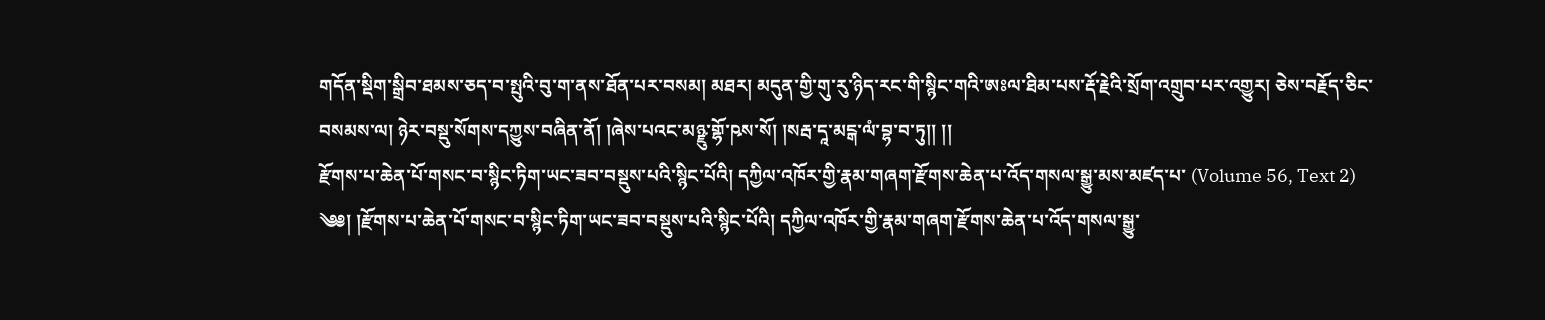གདོན་སྡིག་སྒྲིབ་ཐམས་ཅད་བ་སྤུའི་བུ་ག་ནས་ཐོན་པར་བསམ། མཐར། མདུན་གྱི་གུ་རུ་ཉིད་རང་གི་སྙིང་གའི་ཨཿལ་ཐིམ་པས་རྡོ་རྗེའི་སྲོག་འགྲུབ་པར་འགྱུར། ཅེས་བརྗོད་ཅིང་བསམས་ལ། ཉེར་བསྡུ་སོགས་དཀྱུས་བཞིན་ནོ། །ཞེས་པའང་མཉྫུ་གྷོ་ཥས་སོ། །སརྦ་དཱ་མངྒ་ལཾ་བྷ་བ་ཏུ།། །།
རྫོགས་པ་ཆེན་པོ་གསང་བ་སྙིང་ཏིག་ཡང་ཟབ་བསྡུས་པའི་སྙིང་པོའི། དཀྱིལ་འཁོར་གྱི་རྣམ་གཞག་རྫོགས་ཆེན་པ་འོད་གསལ་སྒྱུ་མས་མཛད་པ་ (Volume 56, Text 2)
༄༅། །རྫོགས་པ་ཆེན་པོ་གསང་བ་སྙིང་ཏིག་ཡང་ཟབ་བསྡུས་པའི་སྙིང་པོའི། དཀྱིལ་འཁོར་གྱི་རྣམ་གཞག་རྫོགས་ཆེན་པ་འོད་གསལ་སྒྱུ་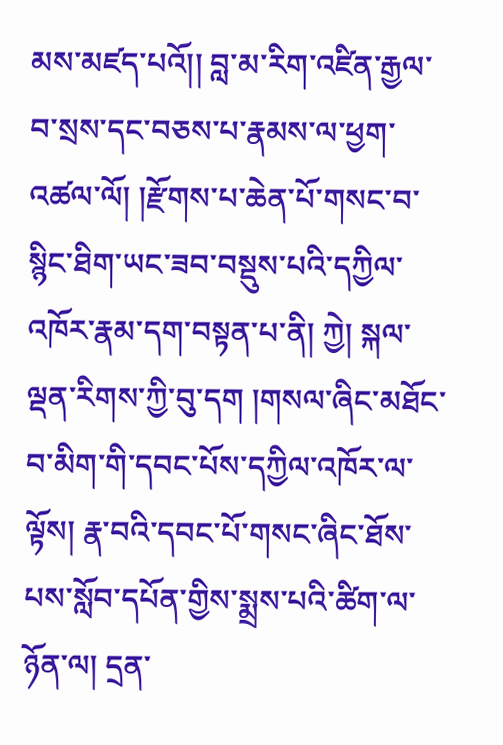མས་མཛད་པའོ།། བླ་མ་རིག་འཛིན་རྒྱལ་བ་སྲས་དང་བཅས་པ་རྣམས་ལ་ཕྱག་འཚལ་ལོ། །རྫོགས་པ་ཆེན་པོ་གསང་བ་སྙིང་ཐིག་ཡང་ཟབ་བསྡུས་པའི་དཀྱིལ་འཁོར་རྣམ་དག་བསྟན་པ་ནི། ཀྱེ། སྐལ་ལྡན་རིགས་ཀྱི་བུ་དག །གསལ་ཞིང་མཐོང་བ་མིག་གི་དབང་པོས་དཀྱིལ་འཁོར་ལ་ལྟོས། རྣ་བའི་དབང་པོ་གསང་ཞིང་ཐོས་པས་སློབ་དཔོན་གྱིས་སྨྲས་པའི་ཚིག་ལ་ཉོན་ལ། དྲན་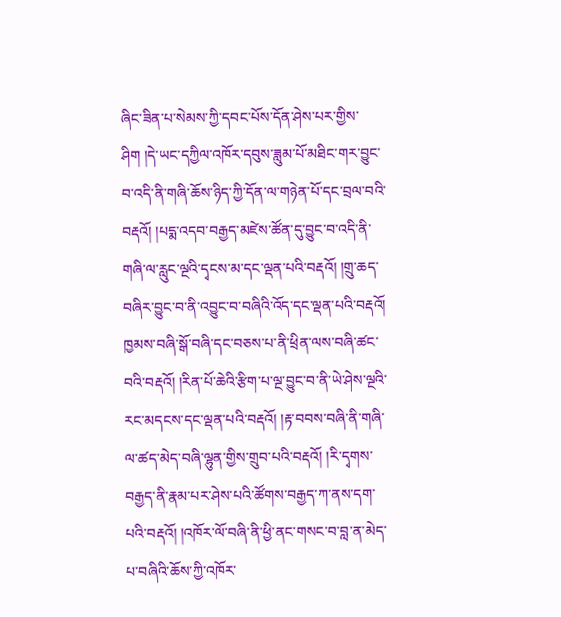ཞིང་ཟིན་པ་སེམས་ཀྱི་དབང་པོས་དོན་ཤེས་པར་གྱིས་ཤིག །དེ་ཡང་དཀྱིལ་འཁོར་དབུས་ཟླུམ་པོ་མཐིང་གར་བྱུང་བ་འདི་ནི་གཞི་ཆོས་ཉིད་ཀྱི་དོན་ལ་གཉེན་པོ་དང་བྲལ་བའི་བརྡའོ། །པདྨ་འདབ་བརྒྱད་མཛེས་ཚོན་དུ་བྱུང་བ་འདི་ནི་གཞི་ལ་རླུང་ལྔའི་དྭངས་མ་དང་ལྡན་པའི་བརྡའོ། །གྲུ་ཆད་བཞིར་བྱུང་བ་ནི་འབྱུང་བ་བཞིའི་འོད་དང་ལྡན་པའི་བརྡའོ། ཁྱམས་བཞི་སྒོ་བཞི་དང་བཅས་པ་ནི་ཕྲིན་ལས་བཞི་ཚང་བའི་བརྡའོ། །རིན་པོ་ཆེའི་རྩིག་པ་ལྔ་བྱུང་བ་ནི་ཡེ་ཤེས་ལྔའི་རང་མདངས་དང་ལྡན་པའི་བརྡའོ། །རྟ་བབས་བཞི་ནི་གཞི་ལ་ཚད་མེད་བཞི་ལྷུན་གྱིས་གྲུབ་པའི་བརྡའོ། །རི་དྭགས་བརྒྱད་ནི་རྣམ་པར་ཤེས་པའི་ཚོགས་བརྒྱད་ཀ་ནས་དག་པའི་བརྡའོ། །འཁོར་ལོ་བཞི་ནི་ཕྱི་ནང་གསང་བ་བླ་ན་མེད་པ་བཞིའི་ཆོས་ཀྱི་འཁོར་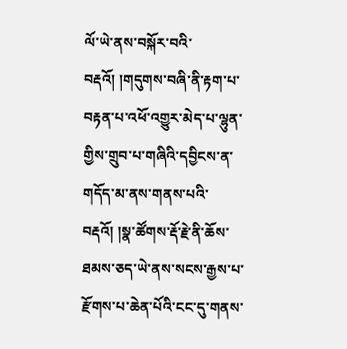ལོ་ཡེ་ནས་བསྐོར་བའི་བརྡའོ། །གདུགས་བཞི་ནི་རྟག་པ་བརྟན་པ་འཕོ་འགྱུར་མེད་པ་ལྷུན་གྱིས་གྲུབ་པ་གཞིའི་དབྱིངས་ན་གདོད་མ་ནས་གནས་པའི་བརྡའོ། །སྣ་ཚོགས་རྡོ་རྗེ་ནི་ཆོས་ཐམས་ཅད་ཡེ་ནས་སངས་རྒྱས་པ་རྫོགས་པ་ཆེན་པོའི་ངང་དུ་གནས་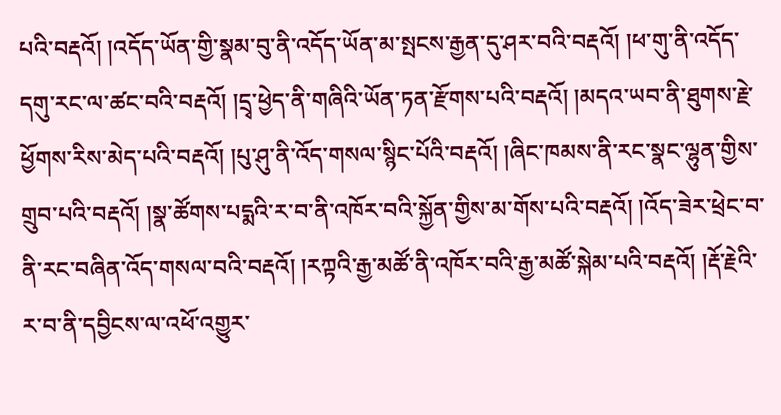པའི་བརྡའོ། །འདོད་ཡོན་གྱི་སྣམ་བུ་ནི་འདོད་ཡོན་མ་སྤངས་རྒྱན་དུ་ཤར་བའི་བརྡའོ། །ཕ་གུ་ནི་འདོད་དགུ་རང་ལ་ཚང་བའི་བརྡའོ། །དྲྭ་ཕྱེད་ནི་གཞིའི་ཡོན་ཏན་རྫོགས་པའི་བརྡའོ། །མདའ་ཡབ་ནི་ཐུགས་རྗེ་ཕྱོགས་རིས་མེད་པའི་བརྡའོ། །པུ་ཤུ་ནི་འོད་གསལ་སྙིང་པོའི་བརྡའོ། །ཞིང་ཁམས་ནི་རང་སྣང་ལྷུན་གྱིས་གྲུབ་པའི་བརྡའོ། །སྣ་ཚོགས་པདྨའི་ར་བ་ནི་འཁོར་བའི་སྐྱོན་གྱིས་མ་གོས་པའི་བརྡའོ། །འོད་ཟེར་ཕྲེང་བ་ནི་རང་བཞིན་འོད་གསལ་བའི་བརྡའོ། །རཀྟའི་རྒྱ་མཚོ་ནི་འཁོར་བའི་རྒྱ་མཚོ་སྐེམ་པའི་བརྡའོ། །རྡོ་རྗེའི་ར་བ་ནི་དབྱིངས་ལ་འཕོ་འགྱུར་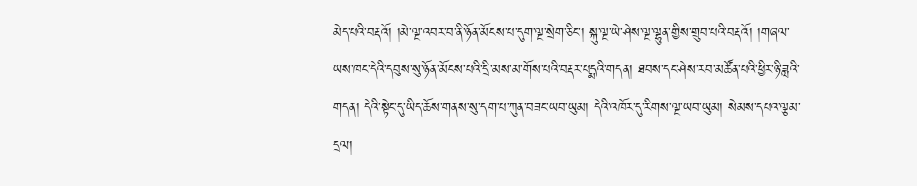མེད་པའི་བརྡའོ། །མེ་ལྔ་འབར་བ་ནི་ཉོན་མོངས་པ་དུག་ལྔ་སྲེག་ཅིང་། སྐུ་ལྔ་ཡེ་ཤེས་ལྔ་ལྷུན་གྱིས་གྲུབ་པའི་བརྡའོ། །གཞལ་ཡས་ཁང་དེའི་དབུས་སུ་ཉོན་མོངས་པའི་དྲི་མས་མ་གོས་པའི་བརྡར་པདྨའི་གདན། ཐབས་དང་ཤེས་རབ་མཚོན་པའི་ཕྱིར་ཉི་ཟླའི་གདན། དེའི་སྟེང་དུ་ཡིད་ཆོས་གནས་སུ་དག་པ་ཀུན་བཟང་ཡབ་ཡུམ། དེའི་འཁོར་དུ་རིགས་ལྔ་ཡབ་ཡུམ། སེམས་དཔའ་ལྕམ་དྲལ།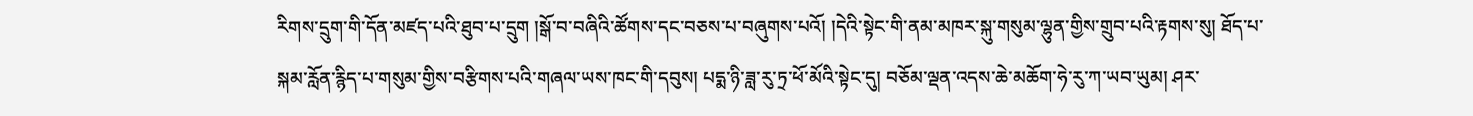རིགས་དྲུག་གི་དོན་མཛད་པའི་ཐུབ་པ་དྲུག །སྒོ་བ་བཞིའི་ཚོགས་དང་བཅས་པ་བཞུགས་པའོ། །དེའི་སྟེང་གི་ནམ་མཁར་སྐུ་གསུམ་ལྷུན་གྱིས་གྲུབ་པའི་རྟགས་སུ། ཐོད་པ་སྐམ་རློན་རྙིད་པ་གསུམ་གྱིས་བརྩིགས་པའི་གཞལ་ཡས་ཁང་གི་དབུས། པདྨ་ཉི་ཟླ་རུ་ཏྲ་ཕོ་མོའི་སྟེང་དུ། བཅོམ་ལྡན་འདས་ཆེ་མཆོག་ཧེ་རུ་ཀ་ཡབ་ཡུམ། ཤར་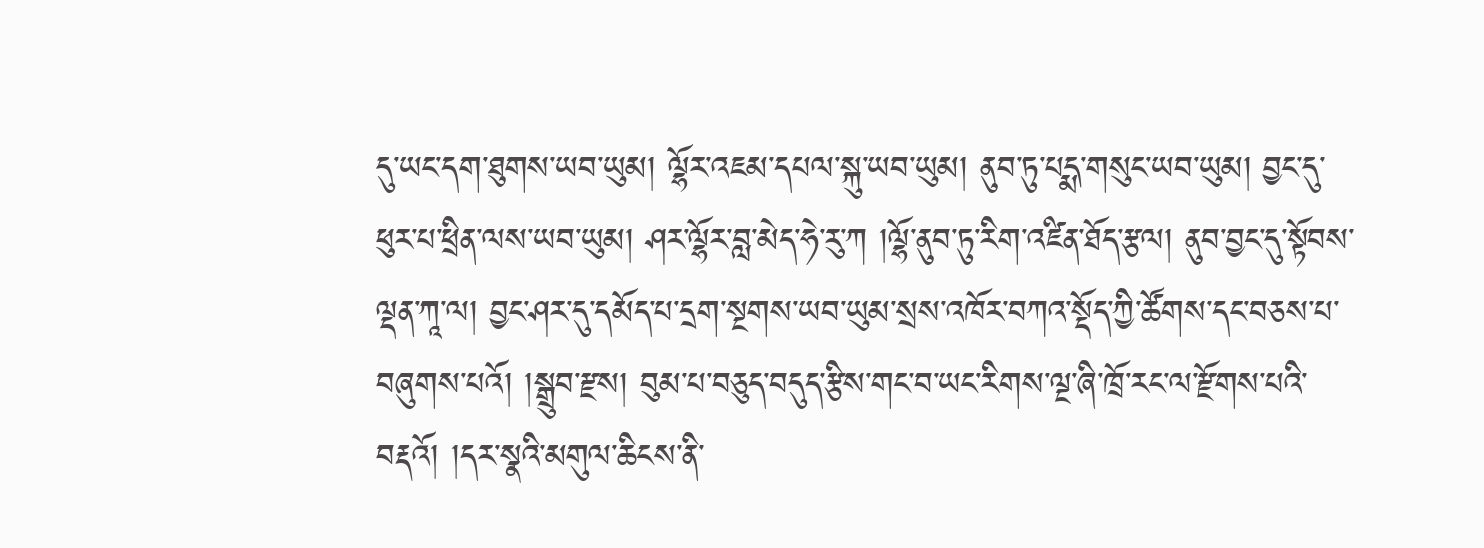དུ་ཡང་དག་ཐུགས་ཡབ་ཡུམ། ལྷོར་འཇམ་དཔལ་སྐུ་ཡབ་ཡུམ། ནུབ་ཏུ་པདྨ་གསུང་ཡབ་ཡུམ། བྱང་དུ་ཕུར་པ་ཕྲིན་ལས་ཡབ་ཡུམ། ཤར་ལྷོར་བླ་མེད་ཧེ་རུ་ཀ །ལྷོ་ནུབ་ཏུ་རིག་འཛིན་ཐོད་རྩལ། ནུབ་བྱང་དུ་སྟོབས་ལྡན་ཀཱ་ལ། བྱང་ཤར་དུ་དམོད་པ་དྲག་སྔགས་ཡབ་ཡུམ་སྲས་འཁོར་བཀའ་སྡོད་ཀྱི་ཚོགས་དང་བཅས་པ་བཞུགས་པའོ། །སྒྲུབ་རྫས། བུམ་པ་བཅུད་བདུད་རྩིས་གང་བ་ཡང་རིགས་ལྔ་ཞི་ཁྲོ་རང་ལ་རྫོགས་པའི་བརྡའོ། །དར་སྣའི་མགུལ་ཆིངས་ནི་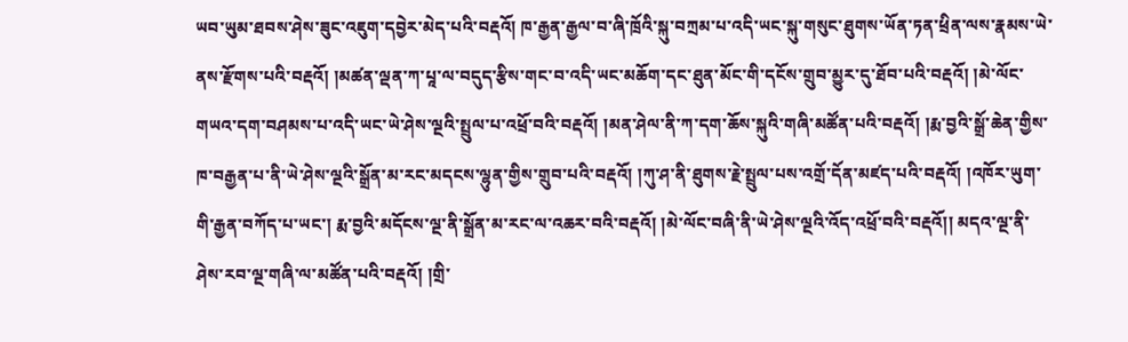ཡབ་ཡུམ་ཐབས་ཤེས་ཟུང་འཇུག་དབྱེར་མེད་པའི་བརྡའོ། ཁ་རྒྱན་རྒྱལ་བ་ཞི་ཁྲོའི་སྐུ་བཀྲམ་པ་འདི་ཡང་སྐུ་གསུང་ཐུགས་ཡོན་ཏན་ཕྲིན་ལས་རྣམས་ཡེ་ནས་རྫོགས་པའི་བརྡའོ། །མཚན་ལྡན་ཀ་པཱ་ལ་བདུད་རྩིས་གང་བ་འདི་ཡང་མཆོག་དང་ཐུན་མོང་གི་དངོས་གྲུབ་མྱུར་དུ་ཐོབ་པའི་བརྡའོ། །མེ་ལོང་གཡའ་དག་བཤམས་པ་འདི་ཡང་ཡེ་ཤེས་ལྔའི་སྤྲུལ་པ་འཕྲོ་བའི་བརྡའོ། །མན་ཤེལ་ནི་ཀ་དག་ཆོས་སྐུའི་གཞི་མཚོན་པའི་བརྡའོ། །རྨ་བྱའི་སྒྲོ་ཆེན་གྱིས་ཁ་བརྒྱན་པ་ནི་ཡེ་ཤེས་ལྔའི་སྒྲོན་མ་རང་མདངས་ལྷུན་གྱིས་གྲུབ་པའི་བརྡའོ། །ཀུ་ཤ་ནི་ཐུགས་རྗེ་སྤྲུལ་པས་འགྲོ་དོན་མཛད་པའི་བརྡའོ། །འཁོར་ཡུག་གི་རྒྱན་བཀོད་པ་ཡང་། རྨ་བྱའི་མདོངས་ལྔ་ནི་སྒྲོན་མ་རང་ལ་འཆར་བའི་བརྡའོ། །མེ་ལོང་བཞི་ནི་ཡེ་ཤེས་ལྔའི་འོད་འཕྲོ་བའི་བརྡའོ།། མདའ་ལྔ་ནི་ཤེས་རབ་ལྔ་གཞི་ལ་མཚོན་པའི་བརྡའོ། །གྲི་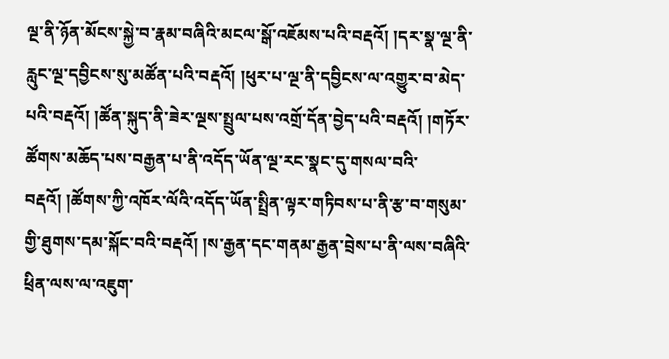ལྔ་ནི་ཉོན་མོངས་སྐྱེ་བ་རྣམ་བཞིའི་མངལ་སྒོ་འཇོམས་པའི་བརྡའོ། །དར་སྣ་ལྔ་ནི་རླུང་ལྔ་དབྱིངས་སུ་མཚོན་པའི་བརྡའོ། །ཕུར་པ་ལྔ་ནི་དབྱིངས་ལ་འགྱུར་བ་མེད་པའི་བརྡའོ། །ཚོན་སྐུད་ནི་ཟེར་ལྔས་སྤྲུལ་པས་འགྲོ་དོན་བྱེད་པའི་བརྡའོ། །གཏོར་ཚོགས་མཆོད་པས་བརྒྱན་པ་ནི་འདོད་ཡོན་ལྔ་རང་སྣང་དུ་གསལ་བའི་བརྡའོ། །ཚོགས་ཀྱི་འཁོར་ལོའི་འདོད་ཡོན་སྤྲིན་ལྟར་གཏིབས་པ་ནི་རྩ་བ་གསུམ་གྱི་ཐུགས་དམ་སྐོང་བའི་བརྡའོ། །ས་རྒྱན་དང་གནམ་རྒྱན་བྲེས་པ་ནི་ལས་བཞིའི་ཕྲིན་ལས་ལ་འཇུག་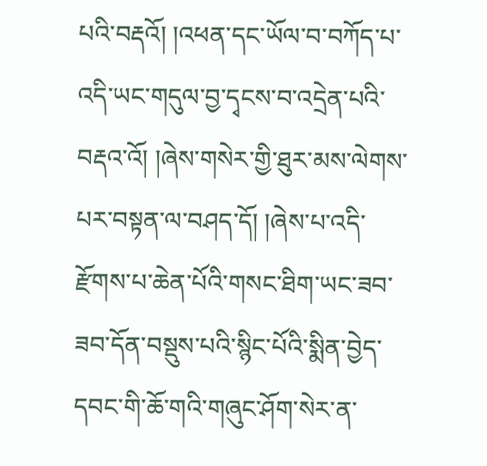པའི་བརྡའོ། །འཕན་དང་ཡོལ་བ་བཀོད་པ་འདི་ཡང་གདུལ་བྱ་དྭངས་བ་འདྲེན་པའི་བརྡའ་འོ། །ཞེས་གསེར་གྱི་ཐུར་མས་ལེགས་པར་བསྟན་ལ་བཤད་དོ། །ཞེས་པ་འདི་རྫོགས་པ་ཆེན་པོའི་གསང་ཐིག་ཡང་ཟབ་ཟབ་དོན་བསྡུས་པའི་སྙིང་པོའི་སྨིན་བྱེད་དབང་གི་ཆོ་གའི་གཞུང་ཤོག་སེར་ན་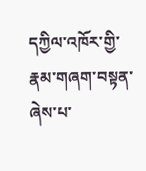དཀྱིལ་འཁོར་གྱི་རྣམ་གཞག་བསྟན་ཞེས་པ་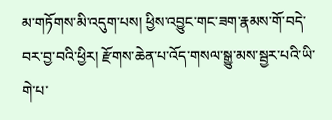མ་གཏོགས་མི་འདུག་པས། ཕྱིས་འབྱུང་གང་ཟག་རྣམས་གོ་བདེ་བར་བྱ་བའི་ཕྱིར། རྫོགས་ཆེན་པ་འོད་གསལ་སྒྱུ་མས་སྦྱར་པའི་ཡི་གེ་པ་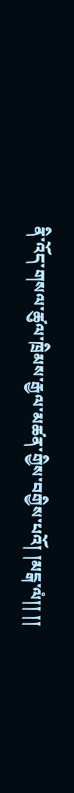ནི་འོད་གསལ་ཚུལ་ཁྲིམས་རྒྱལ་མཚན་གྱིས་བགྱིས་པའོ། །མངྒ་ལཾ།། །།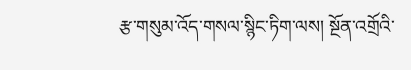རྩ་གསུམ་འོད་གསལ་སྙིང་ཏིག་ལས། སྔོན་འགྲོའི་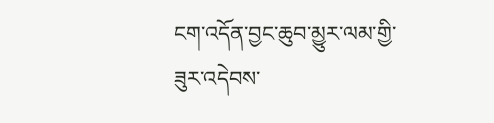ངག་འདོན་བྱང་ཆུབ་མྱུར་ལམ་གྱི་ཟུར་འདེབས་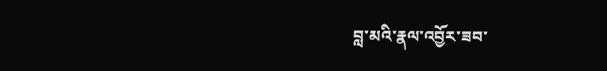བླ་མའི་རྣལ་འབྱོར་ཟབ་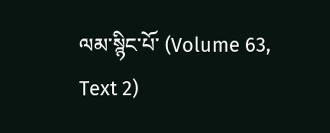ལམ་སྙིང་པོ་ (Volume 63, Text 2)